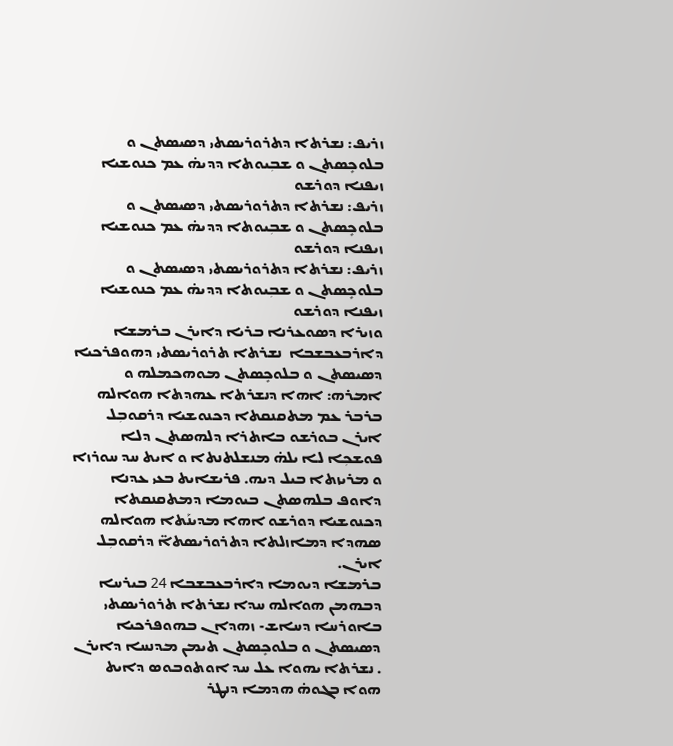ܙܪܝܦ: ܢܫܪܬܐ ܕܬܪܘܪܝܣܬܝ ܕܣܝܣܬܢ ܘ ܒܠܘܟܻܣܬܢ ܘ ܫܒܼܝܘܬܐ ܕܕܝܗ̇ ܥܡ ܟܢܘܫܝܐ ܙܝܦܢܐ ܕܘܪܫܘ
ܙܪܝܦ: ܢܫܪܬܐ ܕܬܪܘܪܝܣܬܝ ܕܣܝܣܬܢ ܘ ܒܠܘܟܻܣܬܢ ܘ ܫܒܼܝܘܬܐ ܕܕܝܗ̇ ܥܡ ܟܢܘܫܝܐ ܙܝܦܢܐ ܕܘܪܫܘ
ܙܪܝܦ: ܢܫܪܬܐ ܕܬܪܘܪܝܣܬܝ ܕܣܝܣܬܢ ܘ ܒܠܘܟܻܣܬܢ ܘ ܫܒܼܝܘܬܐ ܕܕܝܗ̇ ܥܡ ܟܢܘܫܝܐ ܙܝܦܢܐ ܕܘܪܫܘ
ܘܙܝܪܐ ܕܣܘܥܪܢܐ ܒܪܝܐ ܕܐܝܪܢ ܒܪܡܫܐ ܕܐܪܒܥܒܫܒܐ  ܢܫܪܬܐ ܬܪܘܪܝܣܬܝ ܕܗܘܦܪܟܝܐ ܕܣܝܣܬܢ ܘ ܒܠܘܟܻܣܬܢ ܡܘܗܟܡܠܗ ܘ ܐܡܪܗ: ܐܗܐ ܕܢܫܪܬܐ ܥܗܕܬܐ ܗܘܐܠܗ ܒܪܒܪ ܥܡ ܡܬܩܢܩܬܐ ܕܟܢܘܫܝܐ ܕܪܩܘܒܼܠ ܐܝܪܢ ܒܘܪܫܘ ܒܐܬܪܐ ܕܠܗܣܬܢ ܕܠܐ ܦܘܫܟܼܐ ܠܐ ܝܠܗ̇ ܡܢܫܠܬܢܬܐ ܘ ܐܝܬ ܚܕ ܚܘܪܙܐ ܘ ܡܪܝܙܬܐ ܒܝܠ ܕܝܗ. ܦܪܝܫܐܝܬ ܒܥܝ ܥܕܢܐ ܕܐܘܦ ܒܠܗܣܬܢ ܒܝܘܡܐ ܕܡܬܩܢܩܬܐ ܕܟܢܘܫܝܐ ܕܘܪܫܘ ܐܗܐ ܡܕܝܢܰܬܐ ܗܘܐܠܗ ܣܗܕܐ ܕܡܐܙܠܬܐ ܕܬܪܘܪܝܣܬܐ̈ ܕܪܩܘܒܼܠ ܐܝܪܢ.
ܒܪܡܫܐ ܕܝܘܡܐ ܕܐܪܒܥܒܫܒܐ 24 ܒܝܪܚܐ ܕܒܗܡܢ ܗܘܐܠܗ ܚܕܐ ܢܫܪܬܐ ܬܪܘܪܝܣܬܝ  ܒܐܘܪܚܐ ܕܚܐܫ- ܙܗܕܐܢ ܒܗܘܦܪܟܝܐ ܕܣܝܣܬܢ ܘ ܒܠܘܟܻܣܬܢ ܬܝܡܢ ܡܕܢܚܐ ܕܐܝܪܢ . ܢܫܪܬܐ ܝܗܘܐ ܥܠ ܚܕ ܐܘܬܘܒܘܣ ܕܐܝܬ ܗܘܐ ܒܓܘܗ̇ ܗܕܡܐ ܕܢܛܪ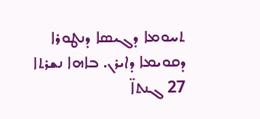ܬܚܘܡܐ ܕܓܝܣܐ ܕܢܛܘܪܐ ܕܩܘܝܡܐ ܕܐܝܪܢ. ܒܐܗܐ ܢܫܪܬܐ 27 ܓܢܬܐ̈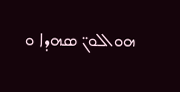ܗܘܐܠܘܢ̈ ܣܗܕܐ ܘ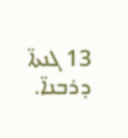13 ܓܢܬܐ̈ ܕܪܒܢܐ̈.